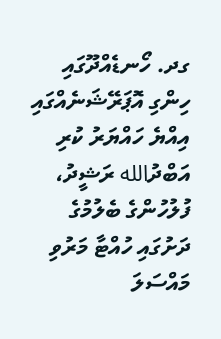ގދ. ހޯނޑެއްދޫގައި ހިންގި އޮޕަރޭޝަނެއްގައި އިއްޔެ ހައްޔަރު ކުރި އަބްދުالله ރަޝީދު، ފުލުހުންގެ ބެލުމުގެ ދަށުގައި ހުއްޓާ މަރުވި މައްސަލަ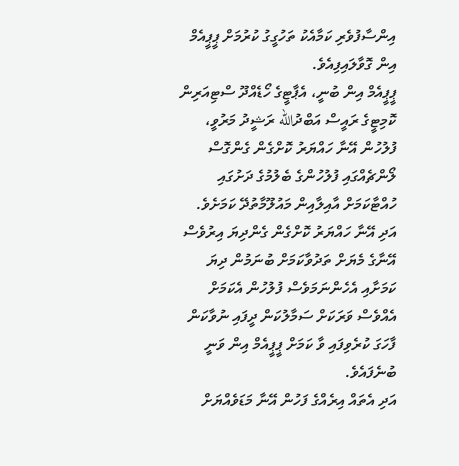އިންސާފުވެރި ކަމާއެކު ތަހުގީގު ކުރުމަށް ޕީޕީއެމް އިން ގޮވާލައިފިއެވެ.
ޕީޕީއެމް އިން ބުނީ، އެޕާޓީގެ ހޯޑެއްދޫ ސްޓިއަރިން ކޮމިޓީގެ ރައީސް އަބްދުالله ރަޝީދު މަރުވީ، ފުލުހުން އޭނާ ހައްޔަރު ކޮށްގެން ގެންގޮސް ލޯންޗެއްގައި ފުލުހުންގެ ބެލުމުގެ ދަށުގައި ހުއްޓާކަމަށް އާއިލާއިން މައުލޫމާތުދޭ ކަމަށެވެ. އަދި އޭނާ ހައްޔަރު ކޮށްގެން ގެންދިޔަ އިރުވެސް އޭނާގެ މެޔަށް ތަދުވާކަމަށް ބުނަމުން ދިޔަ ކަމަށާއި އެހެންނަމަވެސް ފުލުހުން އެކަމަށް އެއްވެސް ވަރަކަށް ސަމާލުކަން ދީފައި ނުވާކަން ފާހަގަ ކުރެވިފައި ވާ ކަމަށް ޕީޕީއެމް އިން ވަނީ ބުނެފައެވެ.
އަދި އެތައް އިރެއްގެ ފަހުން އޭނާ މަޑަވެއްޔަށް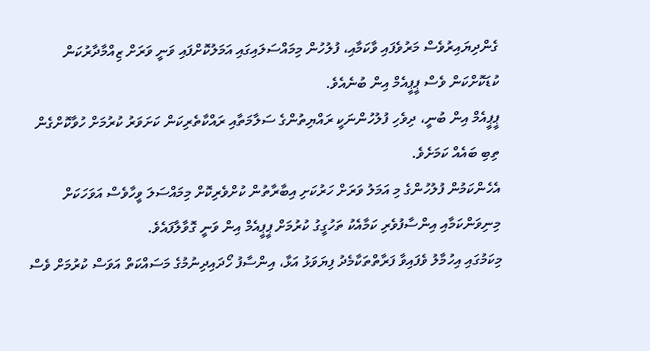ގެންދިޔައިރުވެސް މަރުވެފައި ވާކަމާއި، ފުލުހުން މިމައްސަލައިގައި އަމަލުކޮށްފައި ވަނީ ވަރަށް ޒިއްމާދާރުކަން ކުޑަކޮށްކަން ވެސް ޕީޕީއެމް އިން ބުނެއެވެ.
ޕީޕީއެމް އިން ބުނީ، ދިވެހި ފުލުހުންނަކީ ރައްޔިތުންގެ ސަލާމަތާއި ރައްކާތެރިކަން ކަށަވަރު ކުރުމަށް ހުވާކޮށްގެން ތިބި ބައެއް ކަމަށެވެ.
އެހެންކަމުން ފުލުހުންގެ މި އަމަލު ވަރަށް ހަރުކަށި އިބާރާތުން ކުށްވެރިކޮށް މިމައްސަލަ ވީހާވެސް އަވަހަކަށް މިނިވަންކަމާއި އިންސާފުވެރި ކަމާއެކު ތަހުގީގު ކުރުމަށް ޕީޕީއެމް އިން ވަނީ ގޮވާލާފައެވެ.
މިކަމުގައި އިހުމާލު ވެފައިވާ ފަރާތްތަކާމެދު ފިޔަވަޅު އަޅާ، އިންސާފު ހޯދައިދިނުމުގެ މަސައްކަތް އަވަސް ކުރުމަށް ވެސް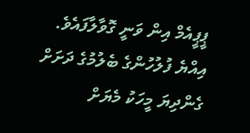ޕީޕީއެމް އިން ވަނީ ގޮވާލާފައެވެ.
އިއްޔެ ފުލުހުންގެ ބެލުމުގެ ދަށަށް ގެންދިޔަ މީހަކު މެޔަށް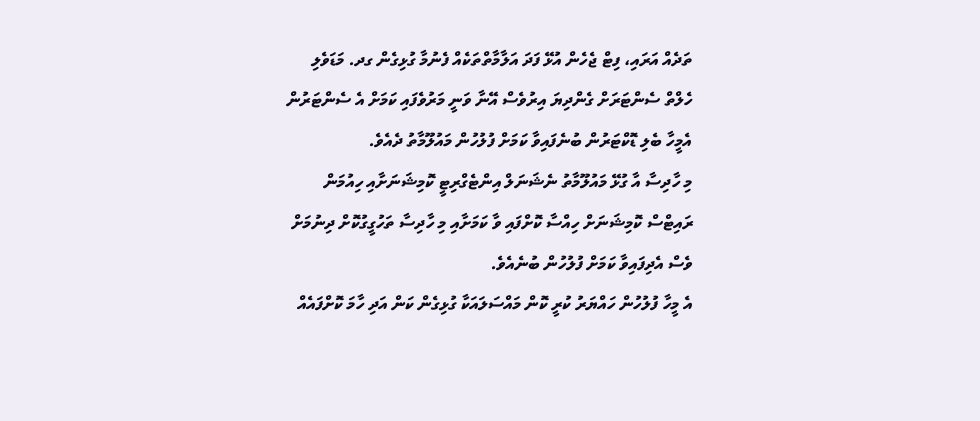ތަދެއް އަރައި، ފިޓް ޖެހެން އުޅޭ ފަދަ އަލާމާތްތަކެއް ފެނުމާ ގުޅިގެން ގދ. މަޑަވެލި ހެލްތް ސެންޓަރަށް ގެންދިޔަ އިރުވެސް އޭނާ ވަނީ މަރުވެފައި ކަމަށް އެ ސެންޓަރުން އެމީހާ ބެލި ޑޮކްޓަރުން ބުނެފައިވާ ކަމަށް ފުލުހުން މައުލޫމާތު ދެއެވެ.
މި ހާދިސާ އާ ގުޅޭ މައުލޫމާތު ނެޝަނަލް އިންޓެގްރިޓީ ކޮމިޝަނަށާއި ހިއުމަން ރައިޓްސް ކޮމިޝަނަށް ހިއްސާ ކޮށްފައި ވާ ކަމަށާއި މި ހާދިސާ ތަހުގީގުކޮށް ދިނުމަށް ވެސް އެދިފައިވާ ކަމަށް ފުލުހުން ބުނެއެވެ.
އެ މީހާ ފުލުހުން ހައްޔަރު ކުރީ ކޮން މައްސަލައަކާ ގުޅިގެން ކަން އަދި ހާމަ ކޮށްފައެއް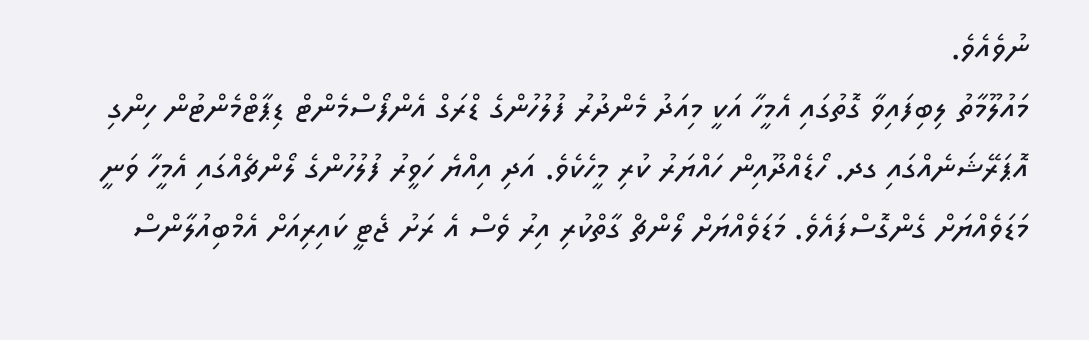ނުވެއެވެ.
މައުލޫމާތު ލިބިފައިވާ ގޮތުގައި އެމީހާ އަކީ މިއަދު މެންދުރު ފުލުހުންގެ ޑްރަގް އެންފޯސްމެންޓް ޑިޕާޓްމެންޓުން ހިންގި އޮޕަރޭޝަނެއްގައި ގދ. ހޯޑެއްދޫއިން ހައްޔަރު ކުރި މީހެކެވެ. އަދި އިއްޔެ ހަވީރު ފުލުހުންގެ ލޯންޗެއްގައި އެމީހާ ވަނީ މަޑަވެއްޔަށް ގެންގޮސްފައެވެ. މަޑަވެއްޔަށް ލޯންޗް ގާތްކުރި އިރު ވެސް އެ ރަށު ޖެޓީ ކައިރިއަށް އެމްބިއުލާންސް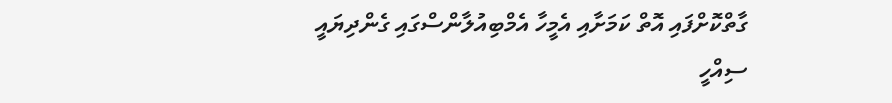ގާތްކޮށްފައި އޮތް ކަމަށާއި އެމީހާ އެމްބިއުލާންސްގައި ގެންދިޔައީ ސިއްހީ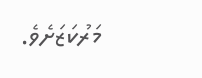މަރުކަޒަށެވެ.